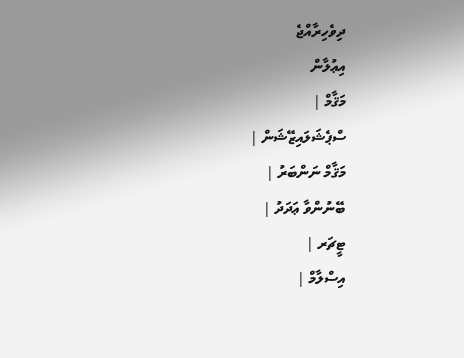ދިވެހިރާއްޖެ
އިޢުލާން
މަޤާމް |
ސްޕެޝަލައިޒޭޝަން |
މަޤާމް ނަންބަރު |
ބޭނުންވާ ޢަދަދު |
ޓީޗަރ |
އިސްލާމް |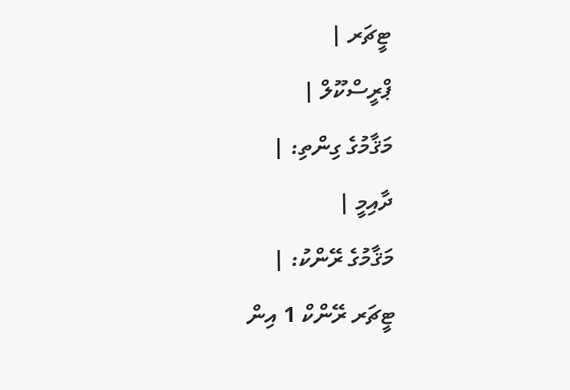ޓީޗަރ |
ޕްރީސްކޫލް |
މަޤާމުގެ ގިންތި: |
ދާއިމީ |
މަޤާމުގެ ރޭންކު: |
ޓީޗަރ ރޭންކް 1 އިން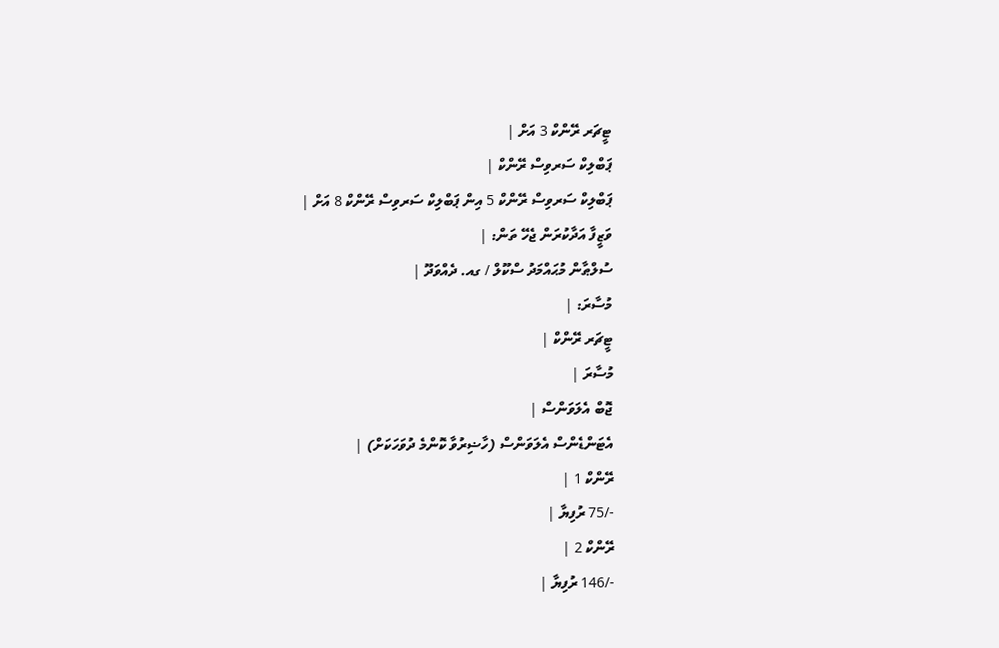ޓީޗަރ ރޭންކް 3 އަށް |
ޕަބްލިކް ސަރވިސް ރޭންކް |
ޕަބްލިކް ސަރވިސް ރޭންކް 5 އިން ޕަބްލިކް ސަރވިސް ރޭންކް 8 އަށް |
ވަޒީފާ އަދާކުރަން ޖެހޭ ތަން: |
ސުލްޠާން މުޙައްމަދު ސްކޫލް / ގއ. ދެއްވަދޫ |
މުސާރަ: |
ޓީޗަރ ރޭންކް |
މުސާރަ |
ޖޮބް އެލަވަންސް |
އެޓަންޑެންސް އެލަވަންސް (ހާޟިރުވާ ކޮންމެ ދުވަހަކަށް) |
ރޭންކް 1 |
-/75 ރުފިޔާ |
ރޭންކް 2 |
-/146 ރުފިޔާ |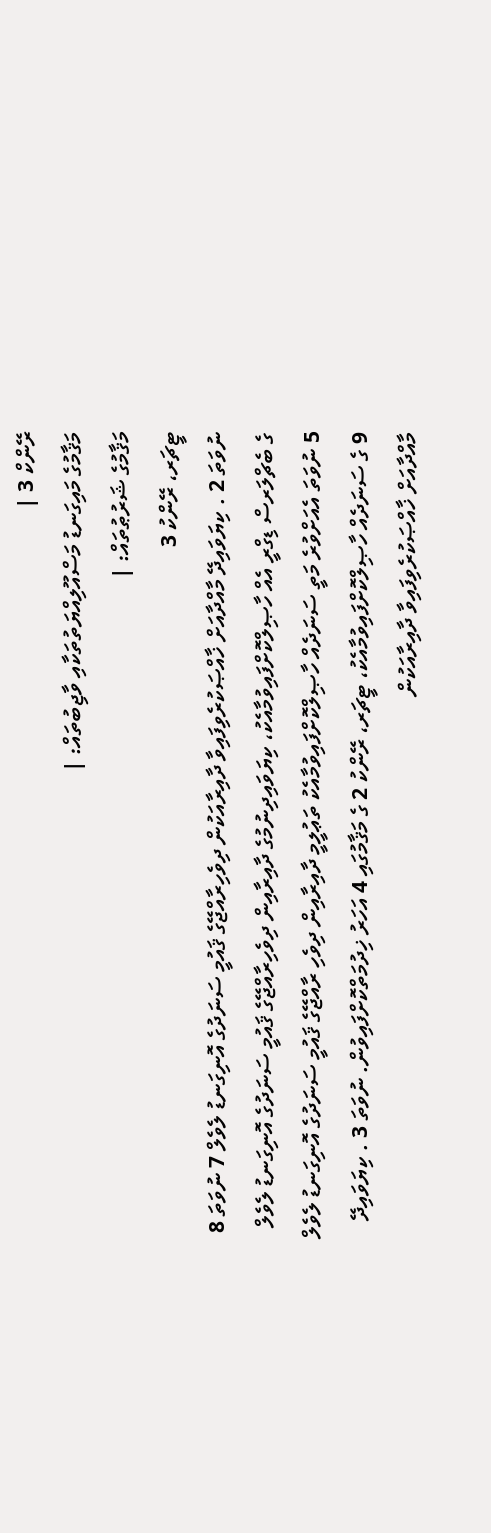ރޭންކް 3 |
މަޤާމުގެ މައިގަނޑު މަސްއޫލިއްޔަތުތަކާއި ވާޖިބުތައް: |
މަޤާމުގެ ޝަރުޠުތައް: |
ޓީޗަރ، ރޭންކު 3
ނުވަތަ 2 . ކިޔަވައިދޭ މާއްދާއަށް ޚާއްޞަކުރެވިފައިވާ ދާއިރާއަކުން ދިވެހިރާއްޖޭގެ ޤައުމީ ސަނަދުގެ އޮނިގަނޑު ލެވެލް 7 ނުވަތަ 8 ގެ ބެޗްލަރސް ޑިގްރީ އެއް ހާޞިލްކޮށްފައިވުމާއެކު، ކިޔަވައިދިނުމުގެ ދާއިރާއިން ދިވެހިރާއްޖޭގެ ޤައުމީ ސަނަދުގެ އޮނިގަނޑު ލެވެލް 5 ނުވަތަ އެއަށްވުރެ މަތީ ސަނަދެއް ހާޞިލްކޮށްފައިވުމާއެކު ތަޢުލީމީ ދާއިރާއިން ދިވެހި ރާއްޖޭގެ ޤައުމީ ސަނަދުގެ އޮނިގަނޑު ލެވެލް 9 ގެ ސަނަދެއް ހާޞިލްކޮށްފައިވުމާއެކު، ޓީޗަރ، ރޭންކު 2 ގެ މަޤާމުގައި 4 އަހަރު ޚިދުމަތްކޮށްފައިވުން. ނުވަތަ 3 . ކިޔަވައިދޭ މާއްދާއަށް ޚާއްޞަކުރެވިފައިވާ ދާއިރާއަކުން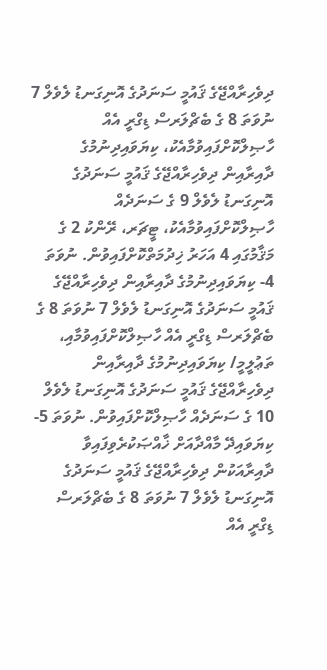ދިވެހިރާއްޖޭގެ ޤައުމީ ސަނަދުގެ އޮނިގަނޑު ލެވެލް 7 ނުވަތަ 8 ގެ ބެޗްލަރސް ޑިގްރީ އެއް ހާޞިލްކޮށްފައިވުމާއެކު، ކިޔަވައިދިނުމުގެ ދާއިރާއިން ދިވެހިރާއްޖޭގެ ޤައުމީ ސަނަދުގެ އޮނިގަނޑު ލެވެލް 9 ގެ ސަނަދެއް ހާޞިލްކޮށްފައިވުމާއެކު، ޓީޗަރ، ރޭންކު 2 ގެ މަޤާމުގައި 4 އަހަރު ޚިދުމަތްކޮށްފައިވުން. ނުވަތަ 4- ކިޔަވައިދިނުމުގެ ދާއިރާއިން ދިވެހިރާއްޖޭގެ ޤައުމީ ސަނަދުގެ އޮނިގަނޑު ލެވެލް 7 ނުވަތަ 8 ގެ ބެޗްލަރސް ޑިގްރީ އެއް ހާޞިލްކޮށްފައިވުމާއި، ތަޢުލީމީ/ ކިޔަވައިދިނުމުގެ ދާއިރާއިން ދިވެހިރާއްޖޭގެ ޤައުމީ ސަނަދުގެ އޮނިގަނޑު ލެވެލް 10 ގެ ސަނަދެއް ހާޞިލްކޮށްފައިވުން. ނުވަތަ 5- ކިޔަވައިދޭ މާއްދާއަށް ޚާއްޞަކުރެވިފައިވާ ދާއިރާއަކުން ދިވެހިރާއްޖޭގެ ޤައުމީ ސަނަދުގެ އޮނިގަނޑު ލެވެލް 7 ނުވަތަ 8 ގެ ބެޗްލަރސް ޑިގްރީ އެއް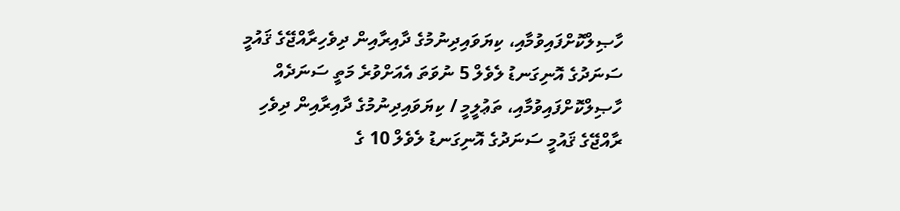ހާޞިލްކޮށްފައިވުމާއި، ކިޔަވައިދިނުމުގެ ދާއިރާއިން ދިވެހިރާއްޖޭގެ ޤައުމީ ސަނަދުގެ އޮނިގަނޑު ލެވެލް 5 ނުވަތަ އެއަށްވުރެ މަތީ ސަނަދެއް ހާޞިލްކޮށްފައިވުމާއި، ތަޢުލީމީ / ކިޔަވައިދިނުމުގެ ދާއިރާއިން ދިވެހި ރާއްޖޭގެ ޤައުމީ ސަނަދުގެ އޮނިގަނޑު ލެވެލް 10 ގެ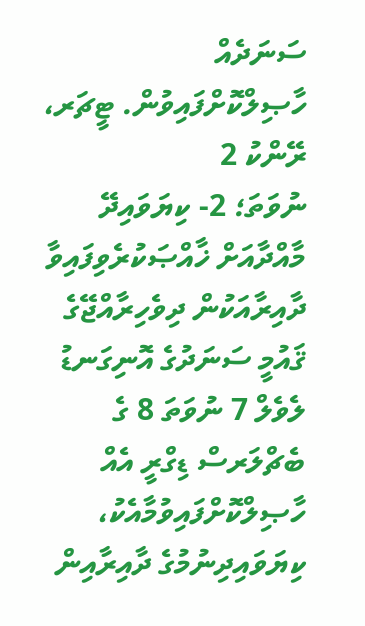ސަނަދެއް ހާޞިލްކޮށްފައިވުން. ޓީޗަރ، ރޭންކު 2
ނުވަތަ؛ 2- ކިޔަވައިދޭ މާއްދާއަށް ޚާއްޞަކުރެވިފައިވާ ދާއިރާއަކުން ދިވެހިރާއްޖޭގެ ޤައުމީ ސަނަދުގެ އޮނިގަނޑު ލެވެލް 7 ނުވަތަ 8 ގެ ބެޗްލަރސް ޑިގްރީ އެއް ހާޞިލްކޮށްފައިވުމާއެކު، ކިޔަވައިދިނުމުގެ ދާއިރާއިން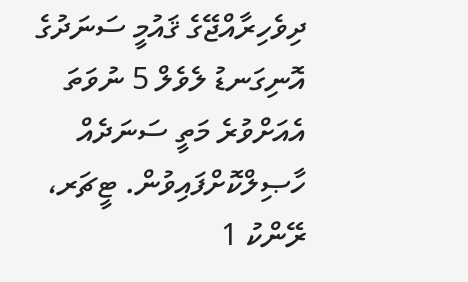ދިވެހިރާއްޖޭގެ ޤައުމީ ސަނަދުގެ އޮނިގަނޑު ލެވެލް 5 ނުވަތަ އެއަށްވުރެ މަތީ ސަނަދެއް ހާޞިލްކޮށްފައިވުން. ޓީޗަރ، ރޭންކު 1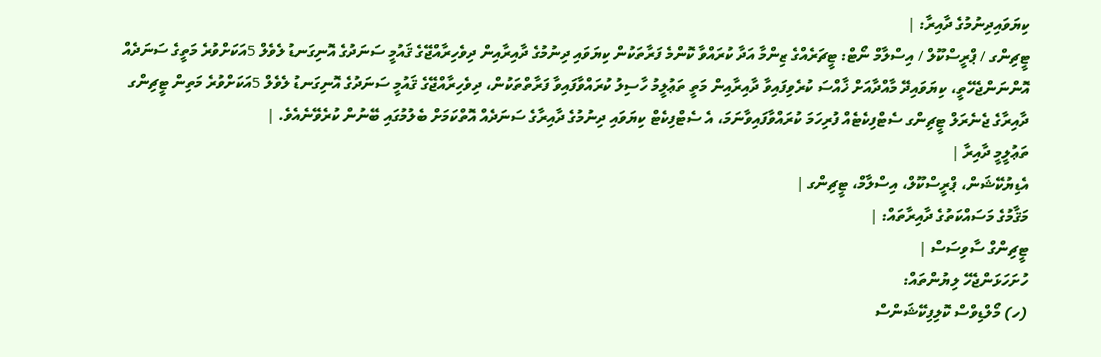ކިޔަވައިދިނުމުގެ ދާއިރާ: |
ޓީޗިންގ / ޕްރީސްކޫލް / އިސްލާމް ނޯޓް: ޓީޗަރެއްގެ ޒިންމާ އަދާ ކުރައްވާ ކޮންމެ ފަރާތަކުން ކިޔަވައި ދިނުމުގެ ދާއިރާއިން ދިވެހިރާއްޖޭގެ ޤައުމީ ސަނަދުގެ އޮނިގަނޑު ލެވެލް 5އަކަށްވުރެ މަތީގެ ސަނަދެއް އޮންނަންޖެހޭތީ، ކިޔަވައިދޭ މާއްދާއަށް ޚާއްސަ ކުރެވިފައިވާ ދާއިރާއިން މަތީ ތަޢުލީމު ހާސިލު ކުރައްވާފައިވާ ފަރާތްތަކުން، ދިވެހިރާއްޖޭގެ ޤައުމީ ސަނަދުގެ އޮނިގަނޑު ލެވެލް 5އަކަށްވުރެ މަތިން ޓީޗިންގ ދާއިރާގެ ޖެނެރަލް ޓީޗިންގ ސެޓްފިކެޓެއް ފުރިހަމަ ކުރައްވާފައިވާނަމަ، އެ ސެޓްފިކެޓް ކިޔަވައި ދިނުމުގެ ދާއިރާގެ ސަނަދެއް އޮތްކަމަށް ބެލުމުގައި ބޭނުން ކުރެވޭނެއެވެ. |
ތަޢުލީމީ ދާއިރާ |
އެޑިޔުކޭޝަން، ޕްރީސްކޫލް، އިސްލާމް، ޓީޗިންގ |
މަޤާމުގެ މަސައްކަތުގެ ދާއިރާތައް: |
ޓީޗިންގް ސާވިސަސް |
ހުށަހަޅަންޖެހޭ ލިޔުންތައް:
(ހ) މޯލްޑިވްސް ކޮލިފިކޭޝަންސް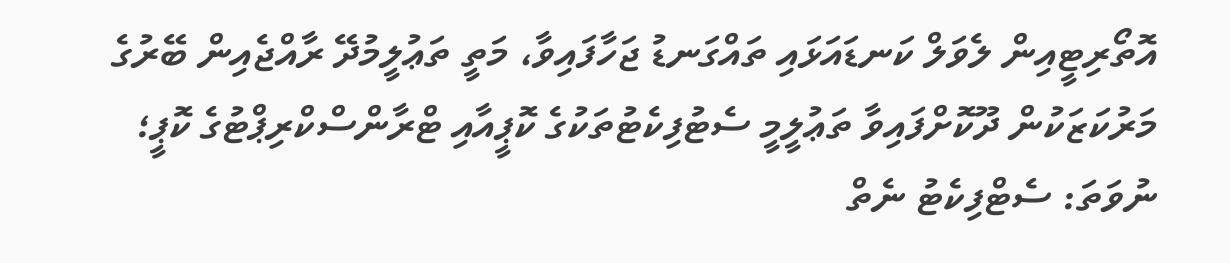އޮތޯރިޓީއިން ލެވަލް ކަނޑައަޅައި ތައްގަނޑު ޖަހާފައިވާ، މަތީ ތަޢުލީމުދޭ ރާއްޖެއިން ބޭރުގެ މަރުކަޒަކުން ދޫކޮށްފައިވާ ތަޢުލީމީ ސެޓުފިކެޓުތަކުގެ ކޮޕީއާއި ޓްރާންސްކްރިޕްޓުގެ ކޮޕީ؛ ނުވަތަ: ސެޓްފިކެޓު ނެތް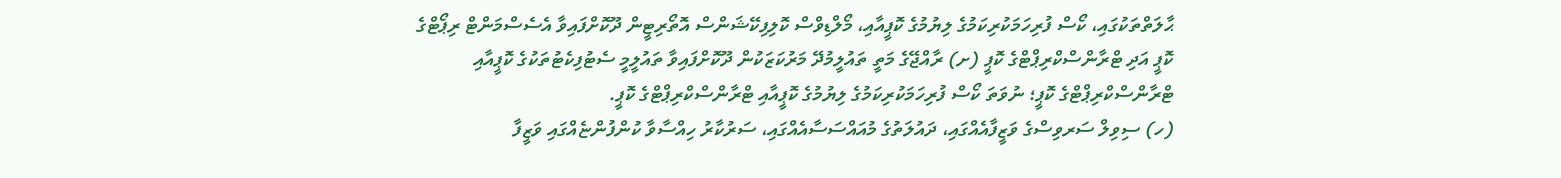ޙާލަތްތަކުގައި، ކޯސް ފުރިހަމަކުރިކަމުގެ ލިޔުމުގެ ކޮޕީއާއި، މޯލްޑިވްސް ކޮލިފިކޭޝަންސް އޮތޯރިޓީން ދޫކޮށްފައިވާ އެސެސްމަންޓް ރިޕޯޓްގެ ކޮޕީ އަދި ޓްރާންސްކްރިޕްޓްގެ ކޮޕީ (ށ) ރާއްޖޭގެ މަތީ ތައުލީމުދޭ މަރުކަޒަކުން ދޫކޮށްފައިވާ ތައުލީމީ ސެޓުފިކެޓުތަކުގެ ކޮޕީއާއި ޓްރާންސްކްރިޕްޓްގެ ކޮޕީ؛ ނުވަތަ ކޯސް ފުރިހަމަކުރިކަމުގެ ލިޔުމުގެ ކޮޕީއާއި ޓްރާންސްކްރިޕްޓްގެ ކޮޕީ.
(ހ) ސިވިލް ސަރވިސްގެ ވަޒީފާއެއްގައި، ދައުލަތުގެ މުއައްސަސާއެއްގައި، ސަރުކާރު ހިއްސާވާ ކުންފުންޏެއްގައި ވަޒީފާ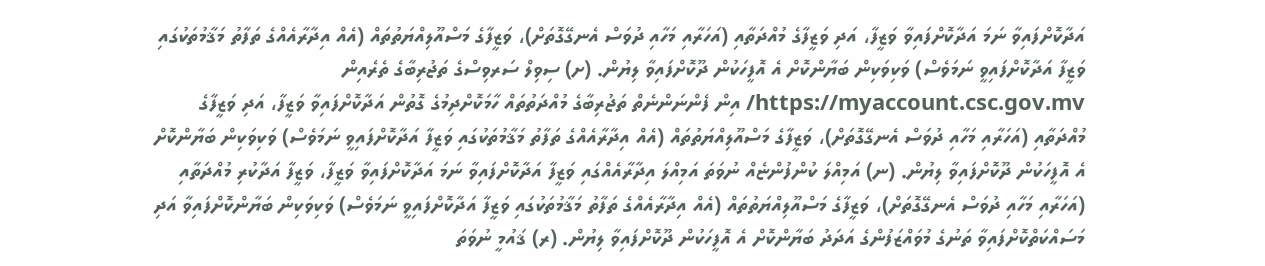އަދާކޮށްފައިވާ ނަމަ އަދާކޮށްފައިވާ ވަޒީފާ، އަދި ވަޒީފާގެ މުއްދަތާއި (އަހަރާއި މަހާއި ދުވަސް އެނގޭގޮތަށް)، ވަޒީފާގެ މަސްއޫލިއްޔަތުތައް (އެއް އިދާރާއެއްގެ ތަފާތު މަޤާމުތަކުގައި ވަޒީފާ އަދާކޮށްފައިވީ ނަމަވެސް) ވަކިވަކިން ބަޔާންކޮށް އެ އޮފީހަކުން ދޫކޮށްފައިވާ ލިޔުން. (ށ) ސިވިލް ސަރވިސްގެ ތަޖުރިބާގެ ތެރެއިން https://myaccount.csc.gov.mv/ އިން ފެންނަންނެތް ތަޖުރިބާގެ މުއްދަތުތައް ހާމަކޮށްދިމުގެ ގޮތުން އަދާކޮށްފައިވާ ވަޒީފާ، އަދި ވަޒީފާގެ މުއްދަތާއި (އަހަރާއި މަހާއި ދުވަސް އެނގޭގޮތަށް)، ވަޒީފާގެ މަސްއޫލިއްޔަތުތައް (އެއް އިދާރާއެއްގެ ތަފާތު މަޤާމުތަކުގައި ވަޒީފާ އަދާކޮށްފައިވީ ނަމަވެސް) ވަކިވަކިން ބަޔާންކޮށް އެ އޮފީހަކުން ދޫކޮށްފައިވާ ލިޔުން. (ނ) އަމިއްލަ ކުންފުންޏެއް ނުވަތަ އަމިއްލަ އިދާރާއެއްގައި ވަޒީފާ އަދާކޮށްފައިވާ ނަމަ އަދާކޮށްފައިވާ ވަޒީފާ، ވަޒީފާ އަދާކުރި މުއްދަތާއި (އަހަރާއި މަހާއި ދުވަސް އެނގޭގޮތަށް)، ވަޒީފާގެ މަސްއޫލިއްޔަތުތައް (އެއް އިދާރާއެއްގެ ތަފާތު މަޤާމުތަކުގައި ވަޒީފާ އަދާކޮށްފައިވީ ނަމަވެސް) ވަކިވަކިން ބަޔާންކޮށްފައިވާ އަދި މަސައްކަތްކޮށްފައިވާ ތަނުގެ މުވައްޒަފުންގެ އަދަދު ބަޔާންކޮށް އެ އޮފީހަކުން ދޫކޮށްފައިވާ ލިޔުން. (ރ) ޤައުމީ ނުވަތަ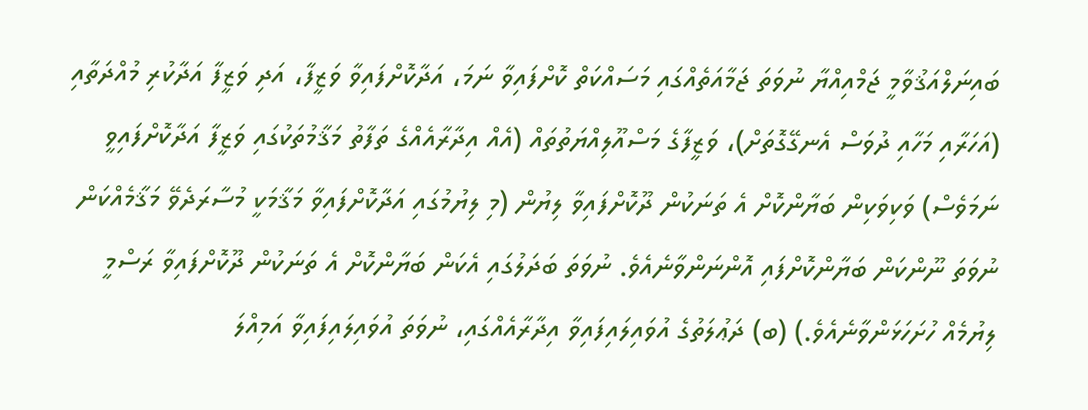ބައިނަލްއަޤުވާމީ ޖަމްއިއްޔާ ނުވަތަ ޖަމާއަތެއްގައި މަސައްކަތް ކޮށްފައިވާ ނަމަ، އަދާކޮށްފައިވާ ވަޒީފާ، އަދި ވަޒީފާ އަދާކުރި މުއްދަތާއި (އަހަރާއި މަހާއި ދުވަސް އެނގޭގޮތަށް)، ވަޒީފާގެ މަސްއޫލިއްޔަތުތައް (އެއް އިދާރާއެއްގެ ތަފާތު މަޤާމުތަކުގައި ވަޒީފާ އަދާކޮށްފައިވީ ނަމަވެސް) ވަކިވަކިން ބަޔާންކޮށް އެ ތަނަކުން ދޫކޮށްފައިވާ ލިޔުން (މި ލިޔުމުގައި އަދާކޮށްފައިވާ މަޤާމަކީ މުސާރަދެވޭ މަޤާމެއްކަން ނުވަތަ ނޫންކަން ބަޔާންކޮށްފައި އޮންނަންވާނެއެވެ. ނުވަތަ ބަދަލުގައި އެކަން ބަޔާންކޮށް އެ ތަނަކުން ދޫކޮށްފައިވާ ރަސްމީ ލިޔުމެއް ހުށަހަޅަންވާނެއެވެ.) (ބ) ދަޢުލަތުގެ އުވައިލައިފައިވާ އިދާރާއެއްގައި، ނުވަތަ އުވައިލައިފައިވާ އަމިއްލަ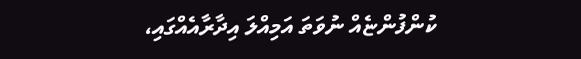ކުންފުންޏެއް ނުވަތަ އަމިއްލަ އިދާރާއެއްގައި،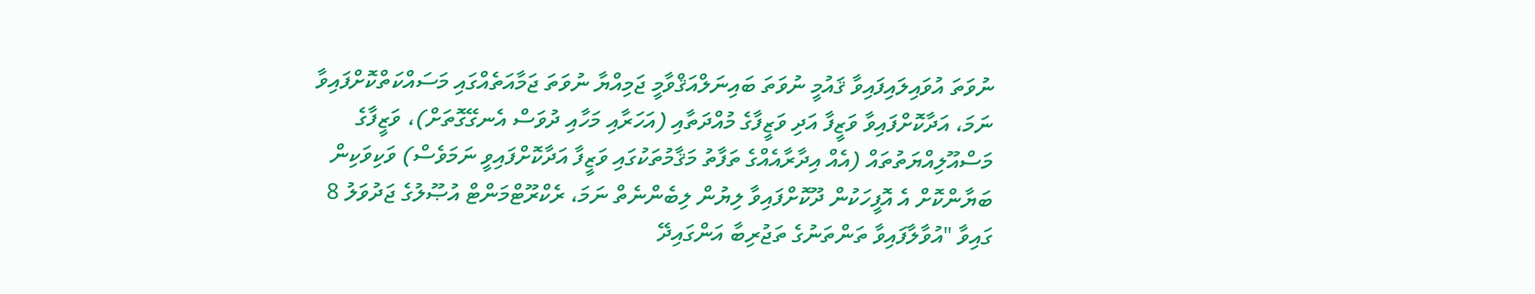ނުވަތަ އުވައިލައިފައިވާ ޤައުމީ ނުވަތަ ބައިނަލްއަޤްވާމީ ޖަމިއްޔާ ނުވަތަ ޖަމާއަތެއްގައި މަސައްކަތްކޮށްފައިވާ ނަމަ، އަދާކޮށްފައިވާ ވަޒީފާ އަދި ވަޒީފާގެ މުއްދަތާއި (އަހަރާއި މަހާއި ދުވަސް އެނގޭގޮތަށް)، ވަޒީފާގެ މަސްއޫލިއްޔަތުތައް (އެއް އިދާރާއެއްގެ ތަފާތު މަޤާމުތަކުގައި ވަޒީފާ އަދާކޮށްފައިވީ ނަމަވެސް) ވަކިވަކިން ބަޔާންކޮށް އެ އޮފީހަކުން ދޫކޮށްފައިވާ ލިޔުން ލިބެންނެތް ނަމަ، ރެކްރޫޓްމަންޓް އުޞޫލުގެ ޖަދުވަލު 8 ގައިވާ "އުވާލާފައިވާ ތަންތަނުގެ ތަޖުރިބާ އަންގައިދޭ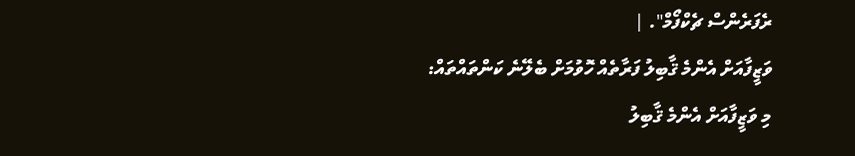ރެފަރެންސް ޗެކްފޯމް". |
ވަޒީފާއަށް އެންމެ ޤާބިލު ފަރާތެއް ހޮވުމަށް ބެލޭނެ ކަންތައްތައް:
މި ވަޒީފާއަށް އެންމެ ޤާބިލު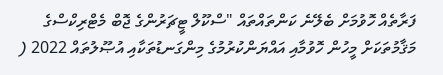ފަރާތެއް ހޮވުމަށް ބެލޭނެ ކަންތައްތައް "ސްކޫލް ޓީޗަރުންގެ ޖޮބް މެޓްރިކްސްގެ މަޤާމުތަކަށް މީހުން ހޮވުމާއި އައްޔަންކުރުމުގެ މިންގަނޑުތަކާއި އުޞޫލުތައް 2022 (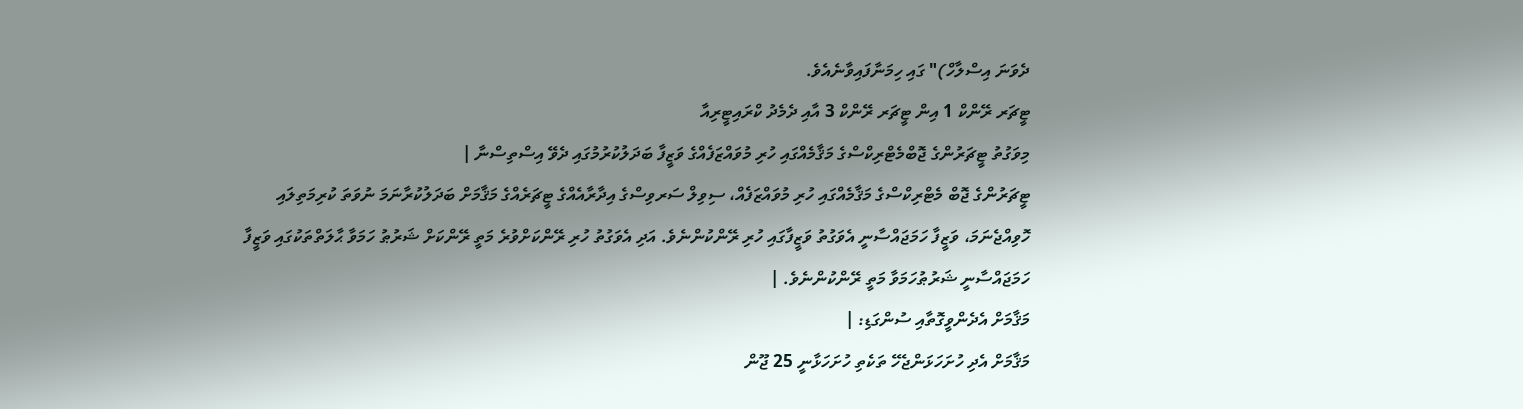ދެވަނަ އިސްލާހް)" ގައި ހިމަނާފައިވާނެއެވެ.
ޓީޗަރ ރޭންކް 1 އިން ޓީޗަރ ރޭންކް 3 އާއި ދެމެދު ކްރައިޓީރިއާ
މިވަގުތު ޓީޗަރުންގެ ޖޮބްމެޓްރިކްސްގެ މަޤާމެއްގައި ހުރި މުވައްޒަފެއްގެ ވަޒީފާ ބަދަލުކުރުމުގައި ދެވޭ އިސްތިސްނާ |
ޓީޗަރުންގެ ޖޮބް މެޓްރިކްސްގެ މަޤާމެއްގައި ހުރި މުވައްޒަފެއް، ސިވިލް ސަރވިސްގެ އިދާރާއެއްގެ ޓީޗަރެއްގެ މަޤާމަށް ބަދަލުކުރާނަމަ ނުވަތަ ކުރިމަތިލައި ހޮވިއްޖެނަމަ، ވަޒީފާ ހަމަޖައްސާނީ އެވަގުތު ވަޒީފާގައި ހުރި ރޭންކުންނެވެ. އަދި އެވަގުތު ހުރި ރޭންކަށްވުރެ މަތީ ރޭންކަށް ޝަރުޠު ހަމަވާ ޙާލަތްތަކުގައި ވަޒީފާ ހަމަޖައްސާނީ ޝަރުޠުހަމަވާ މަތީ ރޭންކުންނެވެ. |
މަޤާމަށް އެދެންވީގޮތާއި ސުންގަޑި: |
މަޤާމަށް އެދި ހުށަހަޅަންޖެހޭ ތަކެތި ހުށަހަޅާނީ 25 ޖޫން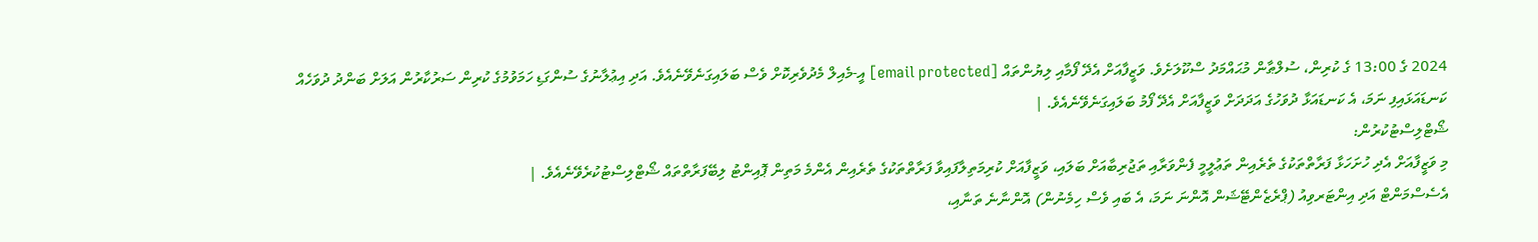2024 ގެ 13:00 ގެ ކުރިން، ސުލްޠާން މުޙައްމަދު ސްކޫލަށެވެ. ވަޒީފާއަށް އެދޭ ފޯމާއި ލިޔުންތައް [email protected] އީ-މެއިލް މެދުވެރިކޮށް ވެސް ބަލައިގަނެވޭނެއެވެ. އަދި އިޢުލާނުގެ ސުންގަޑި ހަމަވުމުގެ ކުރިން ސަރުކާރުން އަލަށް ބަންދު ދުވަހެއް ކަނޑައަޅައިފި ނަމަ، އެ ކަނޑައަޅާ ދުވަހުގެ އަދަދަށް ވަޒީފާއަށް އެދޭ ފޯމު ބަލައިގަނެވޭނެއެވެ. |
ޝޯޓްލިސްޓުކުރުން:
މި ވަޒީފާއަށް އެދި ހުށަހަޅާ ފަރާތްތަކުގެ ތެރެއިން ތަޢުލީމީ ފެންވަރާއި ތަޖުރިބާއަށް ބަލައި، ވަޒީފާއަށް ކުރިމަތިލާފައިވާ ފަރާތްތަކުގެ ތެރެއިން އެންމެ މަތިން ޕޮއިންޓު ލިބޭފަރާތްތައް ޝޯޓްލިސްޓުކުރެވޭނެއެވެ. |
އެސެސްމަންޓް އަދި އިންޓަރވިއު (ޕްރެޒެންޓޭޝަން އޮންނަ ނަމަ، އެ ބައި ވެސް ހިމެނުން) އޮންނާނެ ތަނާއި،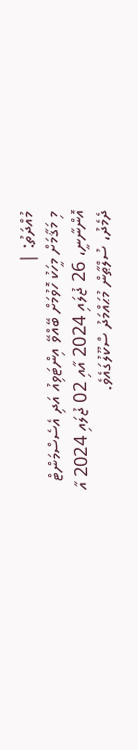މުއްދަތު: |
މި މަޤާމަށް މީހަކު ހޮވުމަށް ބޭއްވޭ އިންޓަވިއު އަދި އެސެސްމަންޓް އޮންނާނީ، 26 ޖުލައި 2024 އާއި 02 ޖުލައި 2024 އާ ދެމެދު، ސުލްޠާން މުޙައްމަދު ސްކޫލުގައެވެ.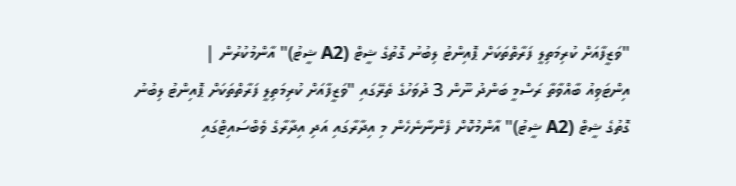"ވަޒީފާއަށް ކުރިމަތިލީ ފަރާތްތަކަށް ޕޮއިންޓު ލިބުނު ގޮތުގެ ޝީޓް (A2 ޝީޓު)" އާންމުކުރުން |
އިންޓަވިއު ބާއްވާތާ ރަސްމީ ބަންދު ނޫން 3 ދުވަހުގެ ތެރޭގައި "ވަޒީފާއަށް ކުރިމަތިލީ ފަރާތްތަކަށް ޕޮއިންޓު ލިބުނު ގޮތުގެ ޝީޓް (A2 ޝީޓު)" އާންމުކޮށް ފެންނާނެހެން މި އިދާރާގައި އަދި އިދާރާގެ ވެބްސައިޓްގައި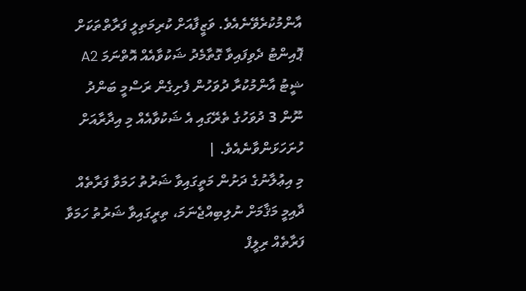އާންމުކުރެވޭނެއެވެ. ވަޒީފާއަށް ކުރިމަތިލީ ފަރާތްތަކަށް ޕޮއިންޓު ދެވިފައިވާ ގޮތާމެދު ޝަކުވާއެއް އޮތްނަމަ A2 ޝީޓު އާންމުކުރާ ދުވަހުން ފެށިގެން ރަސްމީ ބަންދު ނޫން 3 ދުވަހުގެ ތެރޭގައި އެ ޝަކުވާއެއް މި އިދާރާއަށް ހުށަހަޅަންވާނެއެވެ. |
މި އިޢުލާނުގެ ދަށުން މަތީގައިވާ ޝަރުތު ހަމަވާ ފަރާތެއް ދާއިމީ މަޤާމަށް ނުލިބިއްޖެނަމަ، ތިރީގައިވާ ޝަރުތު ހަމަވާ ފަރާތެއް ރިލީފް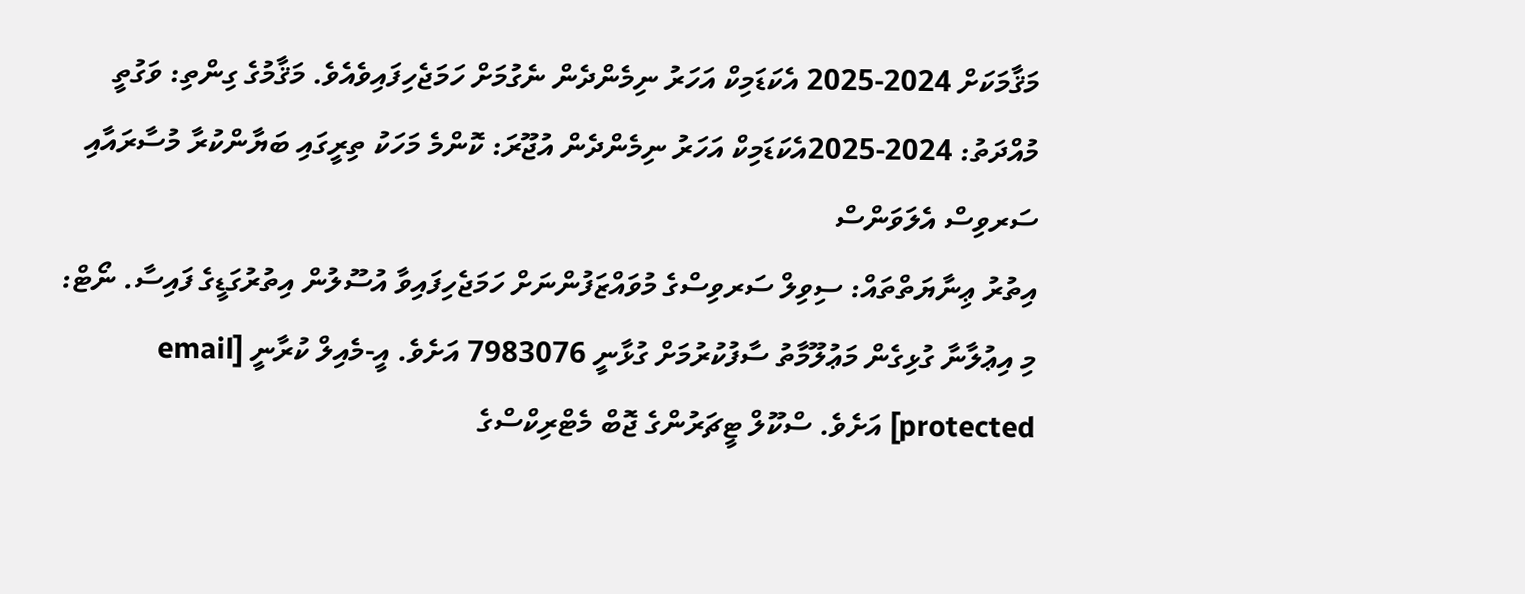މަޤާމަކަށް 2024-2025 އެކަޑަމިކް އަހަރު ނިމެންދެން ނެގުމަށް ހަމަޖެހިފައިވެއެވެ. މަޤާމުގެ ގިންތި: ވަގުތީ މުއްދަތު: 2024-2025އެކަޑަމިކް އަހަރު ނިމެންދެން އުޖޫރަ: ކޮންމެ މަހަކު ތިރީގައި ބަޔާންކުރާ މުސާރައާއި ސަރވިސް އެލަވަންސް
އިތުރު ޢިނާޔަތްތައް: ސިވިލް ސަރވިސްގެ މުވައްޒަފުންނަށް ހަމަޖެހިފައިވާ އުސޫލުން އިތުރުގަޑީގެ ފައިސާ. ނޯޓް:
މި އިޢުލާނާ ގުޅިގެން މަޢުލޫމާތު ސާފުކުރުމަށް ގުޅާނީ 7983076 އަށެވެ. އީ-މެއިލް ކުރާނީ [email protected] އަށެވެ. ސްކޫލް ޓީޗަރުންގެ ޖޮބް މެޓްރިކްސްގެ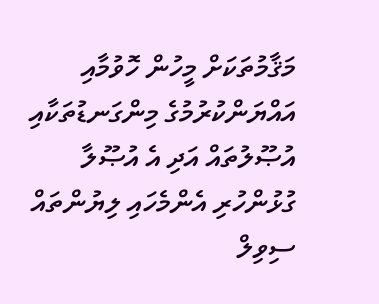މަޤާމުތަކަށް މީހުން ހޮވުމާއި އައްޔަންކުރުމުގެ މިންގަނޑުތަކާއި އުޞޫލުތައް އަދި އެ އުޞޫލާ ގުޅުންހުރި އެންމެހައި ލިޔުންތައް ސިވިލް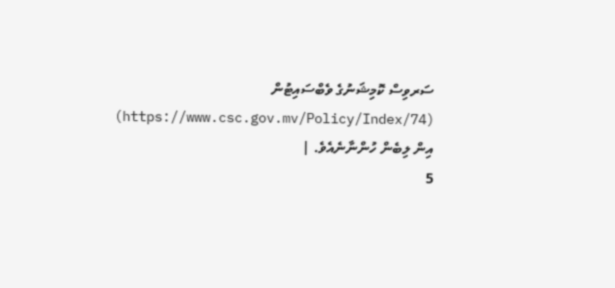ސަރވިސް ކޮމިޝަނުގެ ވެބްސައިޓުން (https://www.csc.gov.mv/Policy/Index/74) އިން ލިބެން ހުންނާނެއެވެ. |
5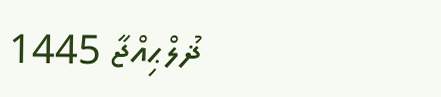ޛުލްޙިއްޖާ 1445